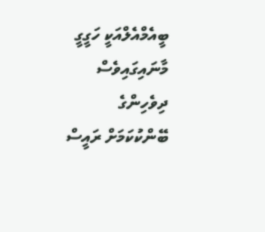ބީއެމްއެލްއަކީ ހަގީގީ މާނައިގައިވެސް ދިވެހިންގެ ބޭންކުކަމަށް ރައީސް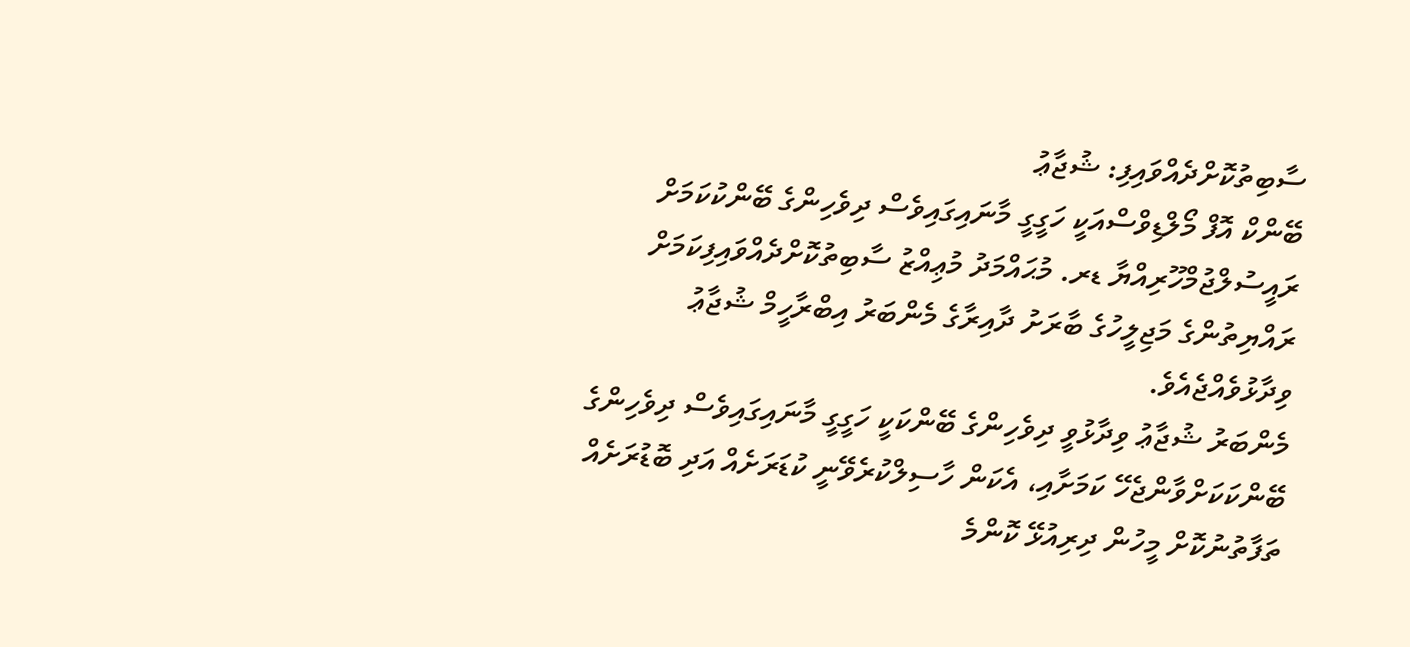ސާބިތުކޮށްދެއްވައިފި: ޝުޖާޢު
ބޭންކް އޮފް މޯލްޑިވްސްއަކީ ހަގީގީ މާނައިގައިވެސް ދިވެހިންގެ ބޭންކުކަމަށް ރައީސުލްޖުމްހޫރިއްޔާ ޑރ. މުޙައްމަދު މުޢިއްޒު ސާބިތުކޮށްދެއްވައިފިކަމަށް ރައްޔިތުންގެ މަޖިލީހުގެ ބާރަށު ދާއިރާގެ މެންބަރު އިބްރާހީމް ޝުޖާޢު ވިދާޅުވެއްޖެއެވެ.
މެންބަރު ޝުޖާޢު ވިދާޅުވީ ދިވެހިންގެ ބޭންކަކީ ހަގީގީ މާނައިގައިވެސް ދިވެހިންގެ ބޭންކަކަށްވާންޖެހޭ ކަމަށާއި، އެކަން ހާސިލްކުރެވޭނީ ކުޑަރަށެއް އަދި ބޮޑުރަށެއް ތަފާތުނުކޮށް މީހުން ދިރިއުޅޭ ކޮންމެ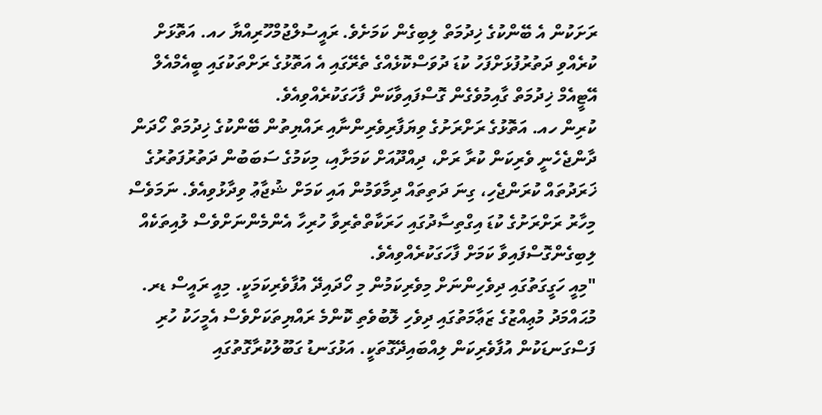ރަށަކުން އެ ބޭންކުގެ ޚިދުމަތް ލިބިގެން ކަމަށެވެ. ރައީސުލްޖުމްހޫރިއްޔާ ހއ. އަތޮޅަށް ކުރެއްވި ދަތުރުފުޅަށްފަހު ކުޑަ ދުވަސްކޮޅެއްގެ ތެރޭގައި އެ އަތޮޅުގެ ރަށްތަކުގައި ބީއެމްއެލް އޭޓީއެމް ޚިދުމަތް ގާއިމުވެގެން ގޮސްފައިވާކަން ފާހަގަކުރެއްވިއެވެ.
ކުރިން ހއ. އަތޮޅުގެ ރަށްރަށުގެ ވިޔަފާރިވެރިންނާއި ރައްޔިތުން ބޭންކުގެ ޚިދުމަތް ހޯދަން ދާންޖެހެނީ ވެރިކަން ކުރާ ރަށް، ދިއްދޫއަށް ކަމަށާއި، މިކަމުގެ ސަބަބުން ދަތުރުފަތުރުގެ ޚަރަދުތައް ކުރަންޖެހި، ގިނަ ދަތިތައް ދިމާވަމުން އައި ކަމަށް ޝުޖާޢު ވިދާޅުވިއެވެ. ނަމަވެސް މިހާރު ރަށްރަށުގެ ކުޑަ އިގްތިސާދުގައި ހަރަކާތްތެރިވާ ހުރިހާ އެންމެންނަށްވެސް ލުއިތަކެއް ލިބިގެންގޮސްފައިވާ ކަމަށް ފާހަގަކުރެއްވިއެވެ.
"މިއީ ހަގީގަތުގައި ދިވެހިންނަށް މިވެރިކަމުން މި ހޯދައިދޭ އުފާވެރިކަމަކީ. މިއީ ރައީސް ޑރ. މުޙައްމަދު މުޢިއްޒުގެ ޒަޢާމަތުގައި ދިވެހި ލޮބުވެތި ކޮންމެ ރައްޔިތަކަށްވެސް އެމީހަކު ހުރި ފަސްގަނޑަކުން އުފާވެރިކަން ލިއްބައިދޭގޮތަކީ. އަޅުގަނޑު ގަބޫލުކުރާގޮތުގައި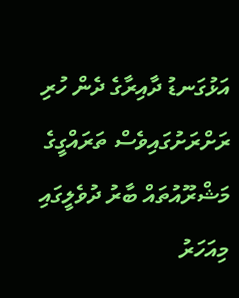އަޅުގަނޑު ދާއިރާގެ ދެން ހުރި ރަށްރަށުގައިވެސް ތަރައްގީގެ މަޝްރޫއުތައް ބާރު ދުވެލީގައި މިއަހަރު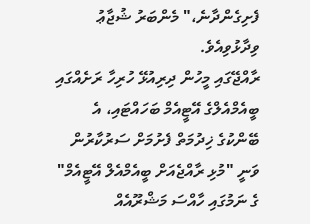ފެށިގެންދާނެ،" މެންބަރު ޝުޖާޢު ވިދާޅުވިއެވެ.
ރާއްޖޭގައި މީހުން ދިރިއުޅޭ ހުރިހާ ރަށެއްގައި ބީއެމްއެލްގެ އޭޓީއެމް ބަހައްޓައި، އެ ބޭންކުގެ ޚިދުމަތް ފެށުމަށް ސަރުކާރުން ވަނީ "މުޅި ރާއްޖެއަށް ބީއެމްއެލް އޭޓީއެމް" ގެ ނަމުގައި ހާއްސަ މަޝްރޫއެއް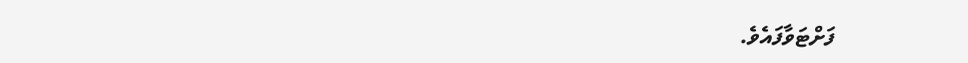ފަށްޓަވާފައެވެ.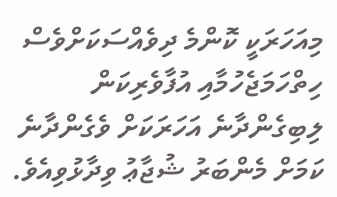މިއަހަރަކީ ކޮންމެ ދިވެއްސަކަށްވެސް ހިތްހަމަޖެހުމާއި އުފާވެރިކަން ލިބިގެންދާނެ އަހަރަކަށް ވެގެންދާނެ ކަމަށް މެންބަރު ޝުޖާޢު ވިދާޅުވިއެވެ.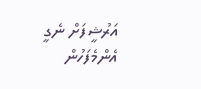އަރުޝީފަށް ނެގީ
އެންމެފަހުން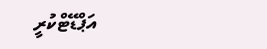އަޕްޑޭޓްކުރީ